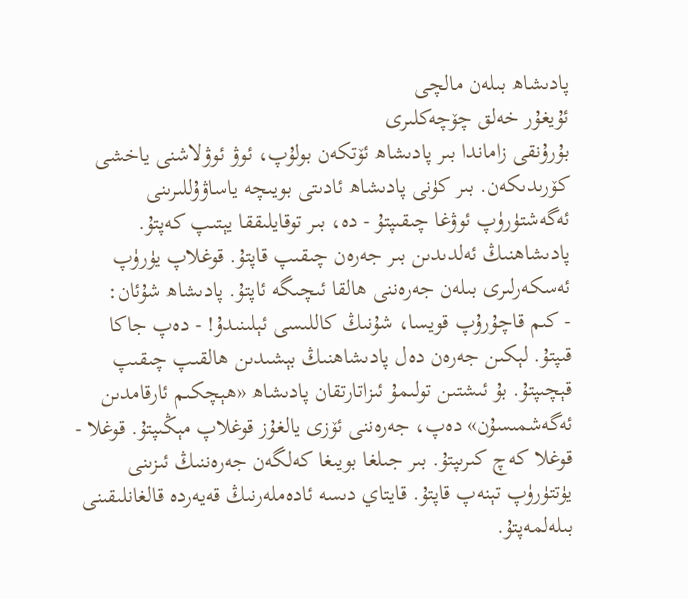پادىشاھ بىلەن مالچى
ئۇيغۇر خەلق چۆچەكلىرى
بۇرۇنقى زاماندا بىر پادىشاھ ئۆتكەن بولۇپ، ئوۋ ئوۋلاشنى ياخشى كۆرىدىكەن. بىر كۈنى پادىشاھ ئادىتى بويىچە ياساۋۇللىرىنى ئەگەشتۈرۈپ ئوۋغا چىقىپتۇ - دە، بىر توقايلىققا يېتىپ كەپتۇ. پادىشاھنىڭ ئەلدىدىن بىر جەرەن چىقىپ قاپتۇ. قوغلاپ يۈرۈپ ئەسكەرلىرى بىلەن جەرەننى ھالقا ئىچىگە ئاپتۇ. پادىشاھ شۇئان:
- كىم قاچۇرۇپ قويسا، شۇنىڭ كاللىسى ئېلىنىدۇ! - دەپ جاكا قىپتۇ. لېكىن جەرەن دەل پادىشاھنىڭ بېشىدىن ھالقىپ چىقىپ قېچىپتۇ. بۇ ئىشتىن تولىمۇ ئىزاتارتقان پادىشاھ «ھېچكىم ئارقامدىن ئەگەشمىسۇن» دەپ، جەرەننى ئۆزى يالغۇز قوغلاپ مېڭىپتۇ. قوغلا - قوغلا كەچ كىرىپتۇ. بىر جىلغا بويىغا كەلگەن جەرەننىڭ ئىزىنى يۈتتۈرۈپ تېنەپ قاپتۇ. قايتاي دىسە ئادەملەرنىڭ قەيەردە قالغانلىقىنى بىلەلمەپتۇ.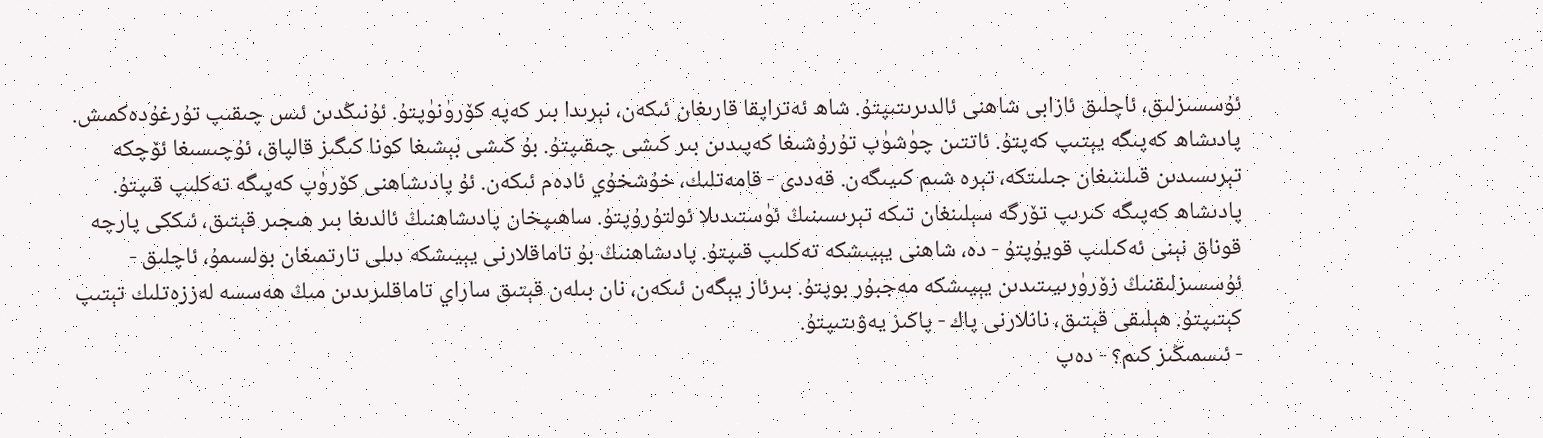ئۇسسىزلىق، ئاچلىق ئازابى شاھنى ئالدىرىتىپتۇ. شاھ ئەتراپقا قارىغان ئىكەن، نېرىدا بىر كەپە كۆرۈنۈپتۇ. ئۇنىڭدىن ئىس چىقىپ تۇرغۇدەكمىش. پادىشاھ كەپىگە يېتىپ كەپتۇ. ئاتتىن چۈشۈپ تۇرۇشىغا كەپىدىن بىر كىشى چىقىپتۇ. بۇ كىشى بېشىغا كونا كىگىز قالپاق، ئۇچىسىغا ئۆچكە تېرىسىدىن قىلىنىغان جىلىتكە، تېرە شىم كىيىگەن. قەددى - قامەتلىك، خۇشخۇي ئادەم ئىكەن. ئۇ پادىشاھنى كۆرۈپ كەپىگە تەكلىپ قىپتۇ. پادىشاھ كەپىگە كىرىپ تۆرگە سېلىنغان تىكە تېرىسىنىڭ ئۈستىدىلا ئولتۇرۇپتۇ. ساھىپخان پادىشاھنىڭ ئالدىغا بىر ھىجىر قېتىق، ئىككى پارچە قوناق نېنى ئەكىلىپ قويۇپتۇ - دە، شاھنى يېيىشكە تەكلىپ قىپتۇ. پادىشاھنىڭ بۇ تاماقلارنى يېيىشكە دىلى تارتمىغان بولسىمۇ، ئاچلىق - ئۇسسىزلىقنىڭ زۆرۈرىيىتىدىن يېيىشكە مەجبۇر بوپتۇ. بىرئاز يېگەن ئىكەن، نان بىلەن قېتىق ساراي تاماقلىرىدىن مىڭ ھەسسە لەززەتلىك تېتىپ كېتىپتۇ. ھېلىقى قېتىق، نانلارنى پاك - پاكىز يەۋىتىپتۇ.
- ئىسمىڭىز كىم؟ - دەپ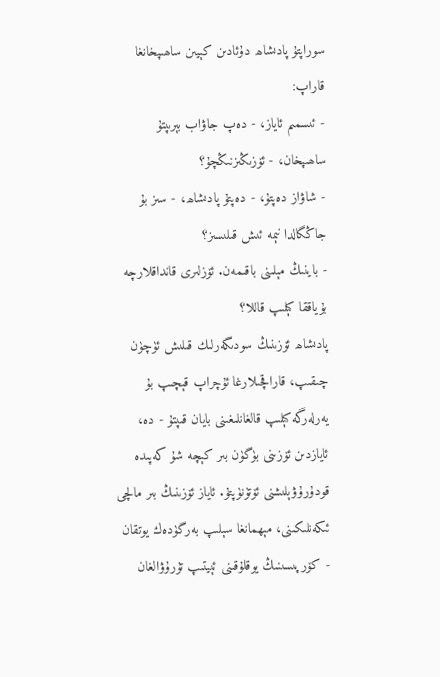سوراپتۇ پادىشاھ دۇئادىن كېيىن ساھىپخانغا قاراپ:
- ئىسمىم ئاياز، - دەپ جاۋاب بېرىپتۇ ساھىپخان، - ئۆزىڭىزنىڭچۇ؟
- شاۋاز دەپتۇ، - دەپتۇ پادىشاھ، - سىز بۇ جاڭگالدا نېمە ئىش قىلىسىز؟
- باينىڭ مېلىنى باقىمەن. ئۆزلىرى قانداقلارچە بۇياققا كېلىپ قاللا؟
پادىشاھ ئۆزىنىڭ سودىگەرلىك قىلىش ئۈچۈن چىقىپ، قاراقچىلارغا ئۇچراپ قېچىپ بۇ يەرلەرگە كېلىپ قالغانلىغىنى بايان قىپتۇ - دە، ئايازدىن ئۆزىنى بۈگۈن بىر كېچە شۇ كەپىدە قودۇرۇۋېلىشنى ئۆتۈنۈپتۇ. ئاياز ئۆزىنىڭ بىر مالچى ئىكەنلىكىنى، مېھمانغا سېلىپ بەرگۈدەك يوتقان - كۆرپىسىنىڭ يوقلۇقىنى ئېيتىپ تۇرۇۋالغان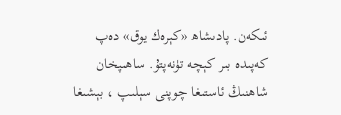ئىكەن. پادىشاھ «كېرەك يوق» دەپ كەپىدە بىر كېچە تۈنەپتۇ. ساھىپخان شاھنىڭ ئاستىغا چوپنى سېلىپ ، بېشىغا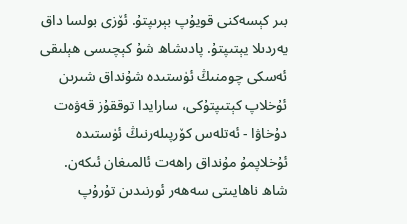بىر كېسەكنى قويۇپ بېرىپتۇ. ئۆزى بولسا داق يەردىلا يېتىپتۇ. پادىشاھ شۇ كېچىسى ھېلىقى ئەسكى چومنىڭ ئۈستىدە شۇنداق شىرىن ئۇخلاپ كېتىپتۇكى، سارايدا توققۇز قەۋەت دۇخاۋا - ئەتلەس كۆرپىلەرنىڭ ئۈستىدە ئۇخلاپمۇ مۇنداق راھەت ئالمىغان ئىكەن.
شاھ ناھايىتى سەھەر ئورنىدىن تۇرۇپ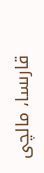قارىسا، مالچى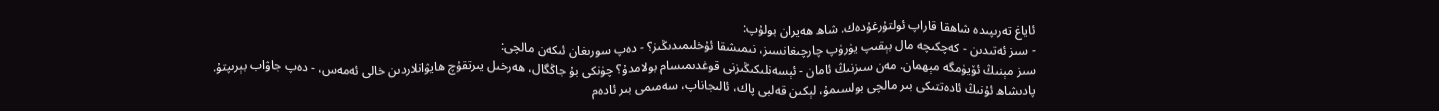ئاياغ تەرىپىدە شاھقا قاراپ ئولتۇرغۇدەك. شاھ ھەيران بولۇپ:
- سىز ئەتىدىن - كەچكىچە مال بېقىپ يۈرۈپ چارچىغانسىز، نىمىشقا ئۇخلىمىدىڭىز؟ - دەپ سورىغان ئىكەن مالچى:
سىز مېنىڭ ئۆيۈمگە مېھمان. مەن سىزنىڭ ئامان - ئېسەنلىكىڭىزنى قوغدىمىسام بولامدۇ؟ چۈنكى بۇ جاڭگال، ھەرخىل يىرتقۇچ ھايۋانلاردىن خالى ئەمەس، - دەپ جاۋاب بېرىپتۇ.
پادىشاھ ئۇنىڭ ئادەتتىكى بىر مالچى بولسىمۇ، لېكىن قەلبى پاك، ئالىجاناپ، سەمىمى بىر ئادەم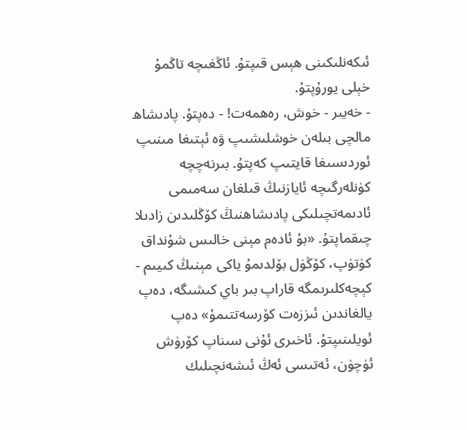ئىكەنلىكىنى ھېس قىپتۇ. ئاڭغىچە تاڭمۇ خېلى يورۇپتۇ.
- خەيىر - خوش، رەھمەت! - دەپتۇ. پادىشاھ مالچى بىلەن خوشلىشىپ ۋە ئېتىغا مىنىپ ئوردىسىغا قايتىپ كەپتۇ. بىرنەچچە كۈنلەرگىچە ئايازنىڭ قىلغان سەمىمى ئادىمەتچىلىكى پادىشاھنىڭ كۆڭلىدىن زادىلا چىقماپتۇ. «بۇ ئادەم مېنى خالىس شۇنداق كۈتۈپ، كۆڭۈل بۆلدىمۇ ياكى مېنىڭ كىيىم - كېچەكلىرىمگە قاراپ بىر باي كىشىگە، دەپ يالغاندىن ئىززەت كۆرسەتتىمۇ» دەپ ئويلىنىپتۇ. ئاخىرى ئۇنى سىناپ كۆرۈش ئۈچۈن، ئەتىسى ئەڭ ئىشەنچىلىك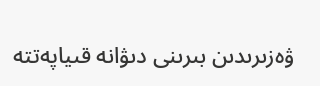ۋەزىرىدىن بىرىنى دىۋانە قىياپەتتە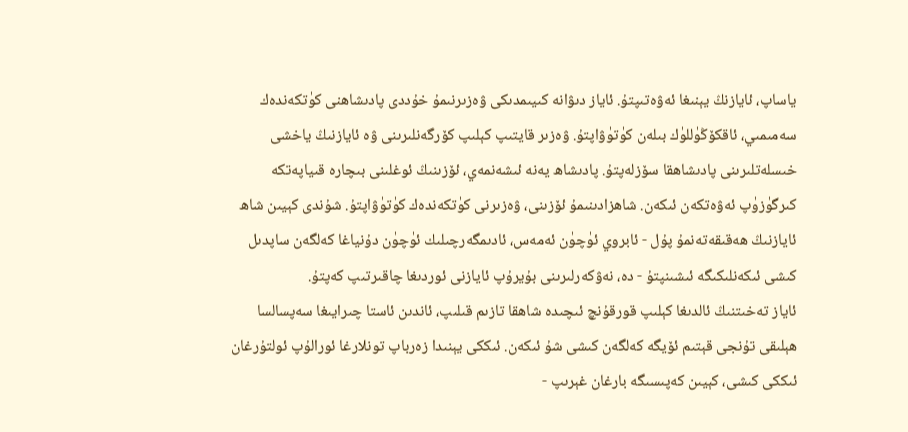ياساپ، ئايازنڭ يېنىغا ئەۋەتىپتۇ. ئاياز دىۋانە كىيىمدىكى ۋەزىرنىمۇ خۇددى پادىشاھنى كۈتكەندەك سەمىمىي، ئاقكۆڭۈللۈك بىلەن كۈتۈۋاپتۇ. ۋەزىر قايتىپ كېلىپ كۆرگەنلىرىنى ۋە ئايازنىڭ ياخشى خىسلەتلىرىنى پادىشاھقا سۆزلەپتۇ. پادىشاھ يەنە ئىشەنمەي، ئۆزىنىڭ ئوغلىنى بىچارە قىياپەتكە كىرگۈزۈپ ئەۋەتكەن ئىكەن. شاھزادىنىمۇ ئۆزىنى، ۋەزىرنى كۈتكەندەك كۈتۈۋاپتۇ. شۇندى كېيىن شاھ ئايازنىڭ ھەقىقەتەنمۇ پۇل - ئابروي ئۈچۈن ئەمەس، ئادىمگەرچىلىك ئۈچۈن دۇنياغا كەلگەن ساپدىل كىشى ئىكەنلىكىگە ئىشىنپتۇ - دە، نەۋكەرلىرىنى بۇيرۇپ ئايازنى ئوردىغا چاقىرتىپ كەپتۇ.
ئاياز تەخىتنىڭ ئالدىغا كېلىپ قورقۇنچ ئىچىدە شاھقا تازىم قىلىپ، ئاندىن ئاستا چىرايىغا سەپسالسا ھېلىقى تۇنجى قېتىم ئۆيگە كەلگەن كىشى شۇ ئىكەن. ئىككى يېنىدا زەرباپ تونلارغا ئورالۇپ ئولتۇرغان ئىككى كىشى، كېيىن كەپىسىگە بارغان غېرىپ -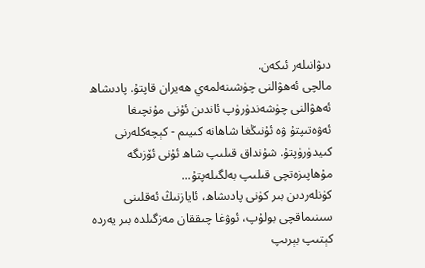دىۋانىلەر ئىكەن.
مالچى ئەھۋالنى چۈشىنەلمەي ھەيران قاپتۇ. پادىشاھ ئەھۋالنى چۈشەندۈرۈپ ئاندىن ئۇنى مۇنچىغا ئەۋەتىپتۇ ۋە ئۇنىڭغا شاھانە كىيىم - كېچەكلەرنى كىيدۈرۈپتۇ. شۇنداق قىلىپ شاھ ئۇنى ئۆزىگە مۇھاپىزەتچى قىلىپ بەلگىلەپتۇ...
كۈنلەردىن بىر كۈنى پادىشاھ، ئايازنىڭ ئەقلىنى سىنىماقچى بولۇپ، ئوۋغا چىققان مەزگىلدە بىر يەردە كېتىپ بېرىپ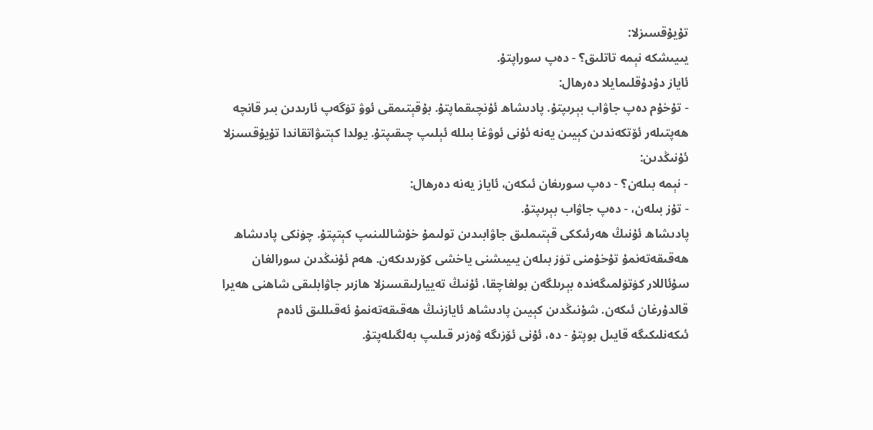تۇيۇقسىزلا:
يىيىشكە نېمە تاتلىق؟ - دەپ سوراپتۇ.
ئاياز دۇدۇقلىمايلا دەرھال:
- تۇخۇم دەپ جاۋاب بېرىپتۇ. پادىشاھ ئۇنچىقماپتۇ. بۇقېتىمقى ئوۋ تۈگەپ ئارىدىن بىر قانچە ھەپتىلەر ئۆتكەندىن كېيىن يەنە ئۇنى ئوۋغا بىللە ئېلىپ چىقىپتۇ. يولدا كېتىۋاتقاندا تۇيۇقسىزلا ئۇنىڭدىن:
- نېمە بىلەن؟ - دەپ سورىغان ئىكەن، ئاياز يەنە دەرھال:
- تۇز بىلەن، - دەپ جاۋاب بېرىپتۇ.
پادىشاھ ئۇنىڭ ھەرئىككى قېتىملىق جاۋابىدىن تولىمۇ خۇشاللىنىپ كېتپتۇ. چۈنكى پادىشاھ ھەقىقەتەنمۇ تۇخۇمنى تۈز بىلەن يىيىشنى ياخشى كۆرىدىكەن. ھەم ئۇنىڭدىن سورالغان سۇئاللار كۈتۈلمىگەندە بېرىلگەن بولغاچقا، ئۇنىڭ تەييارلىقسىزلا ھازىر جاۋابلىقى شاھنى ھەيرا قالدۇرغان ئىكەن. شۇنىڭدىن كېيىن پادىشاھ ئايازنىڭ ھەقىقەتەنمۇ ئەقىللىق ئادەم ئىكەنلىكىگە قايىل بوپتۇ - دە، ئۇنى ئۆزىگە ۋەزىر قىلىپ بەلگىلەپتۇ.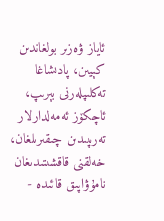ئاياز ۋەزىر بولغاندىن كېيىن، پادىشاغا تەكلىپلەرنى بېرىپ، ئاچكۆز ئەمەلدارلار تەرىپىدىن چىقىرىلغان، خەلقنى قاقشىتىدىغان نامۇۋاپىق قائىدە -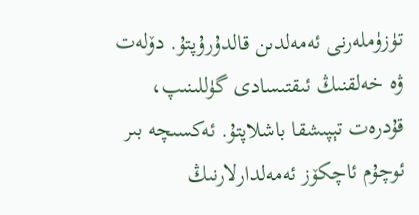تۈزۈملەرنى ئەمەلدىن قالدۇرۇپتۇ. دۆلەت ۋە خەلقنىڭ ئىقتىسادى گۈللىنىپ، قۇدرەت تېپىشقا باشلاپتۇ. ئەكسىچە بىر ئوچۇم ئاچكۆز ئەمەلدارلارنىڭ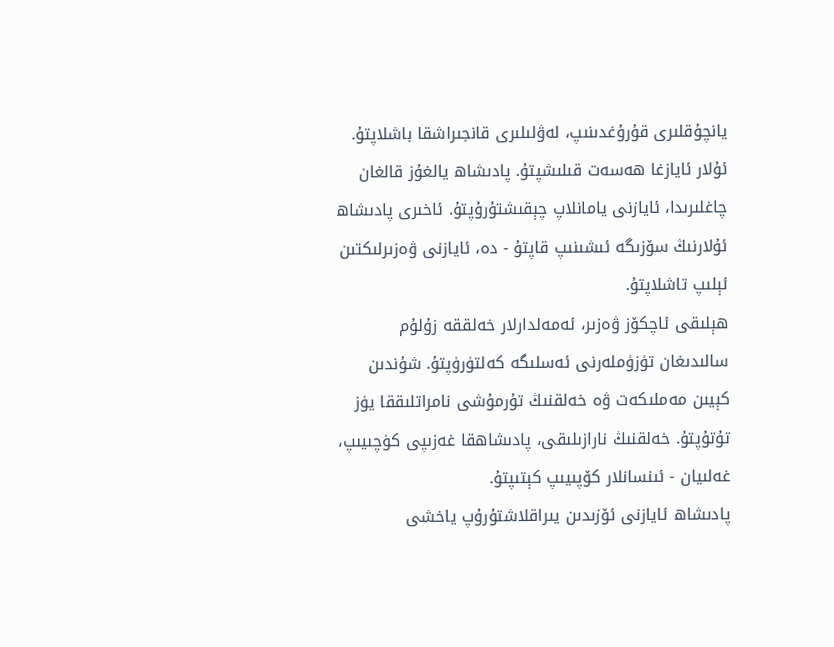يانچۇقلىرى قۇرۇغدىنىپ، لەۋلىلىرى قانجىراشقا باشلاپتۇ. ئۇلار ئايازغا ھەسەت قىلىشپتۇ. پادىشاھ يالغۇز قالغان چاغلىرىدا، ئايازنى يامانلاپ چېقىشتۇرۇپتۇ. ئاخىرى پادىشاھ ئۇلارنىڭ سۆزىگە ئىشىنىپ قاپتۇ - دە، ئايازنى ۋەزىرلىكتىن ئېلىپ تاشلاپتۇ.
ھېلىقى ئاچكۆز ۋەزىر، ئەمەلدارلار خەلققە زۇلۇم سالىدىغان تۈزۈملەرنى ئەسلىگە كەلتۈرۈپتۇ. شۇندىن كېيىن مەملىكەت ۋە خەلقنىڭ تۇرمۇشى نامراتلىققا يۈز تۇتۇپتۇ. خەلقنىڭ نارازىلىقى، پادىشاھقا غەزىپى كۈچىيىپ، غەلىيان - ئىنسانلار كۆپىيىپ كېتىپتۇ.
پادىشاھ ئايازنى ئۆزىدىن يىراقلاشتۇرۇپ ياخشى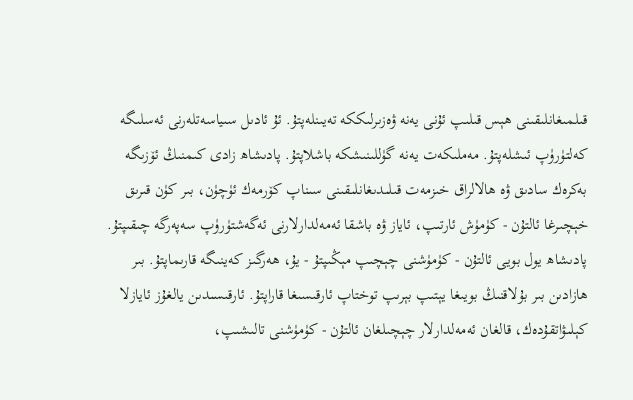قىلمىغانلىقىنى ھېس قىلىپ ئۇنى يەنە ۋەزىرلىككە تەيىنلەپتۇ. ئۇ ئادىل سىياسەتلەرنى ئەسلىگە كەلتۈرۈپ ئىشلەپتۇ. مەملىكەت يەنە گۈللىنىشكە باشلاپتۇ. پادىشاھ زادى كىمنىڭ ئۆزىگە بەكرەك سادىق ۋە ھالالراق خىزمەت قىلىدىغانلىقىنى سىناپ كۆرمەك ئۈچۈن، بىر كۈن قىرىق خېچىرغا ئالتۇن - كۈمۈش ئارتىپ، ئاياز ۋە باشقا ئەمەلدارلارنى ئەگەشتۈرۈپ سەپەرگە چىقىپتۇ. پادىشاھ يول بويى ئالتۇن - كۈمۈشنى چېچىپ مېڭىپتۇ - يۇ، ھەرگىز كەينىگە قارىماپتۇ. بىر ھازادىن بىر بۇلاقنىڭ بويىغا يېتىپ بېرىپ توختاپ ئارقىسىغا قاراپتۇ. ئارقىسىدىن يالغۇز ئايازلا كېلىۋاتقۇدەك، قالغان ئەمەلدارلار چېچىلغان ئالتۇن - كۈمۈشنى تالىشىپ،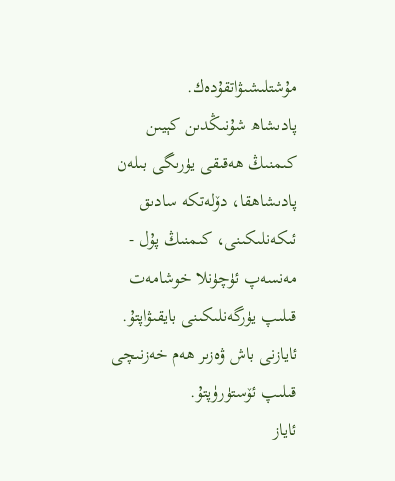مۇشتلىشىۋاتقۇدەك.
پادىشاھ شۇنىڭدىن كېيىن كىمنىڭ ھەقىقى يۈرىگى بىلەن پادىشاھقا، دۆلەتكە سادىق ئىكەنلىكىنى، كىمنىڭ پۇل - مەنسەپ ئۈچۈنلا خوشامەت قىلىپ يۈرگەنلىكىنى بايقىۋاپتۇ. ئايازنى باش ۋەزىر ھەم خەزنىچى قىلىپ ئۆستۈرۈپتۇ.
ئاياز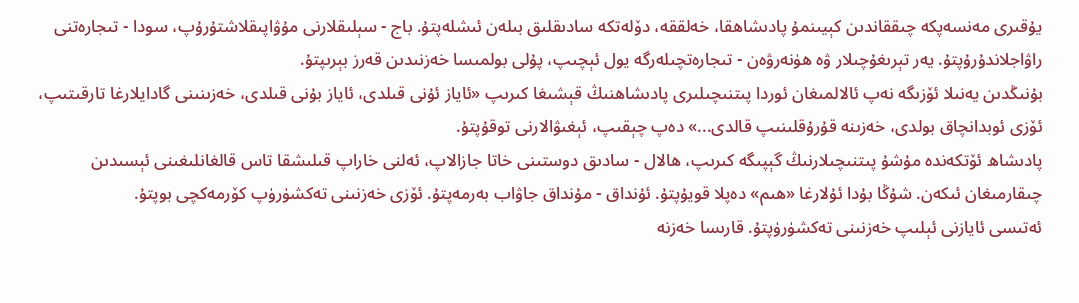يۇقىرى مەنسەپكە چىققاندىن كېيىنمۇ پادىشاھقا، خەلققە، دۆلەتكە سادىقلىق بىلەن ئىشلەپتۇ. باج - سېلىقلارنى مۇۋاپىقلاشتۇرۇپ، سودا - تىجارەتنى راۋاجلاندۇرۇپتۇ. يەر تېرىغۇچىلار ۋە ھۈنەرۋەن - تىجارەتچىلەرگە يول ئېچىپ، پۇلى بولمىسا خەزنىدىن قەرز بېرىپتۇ.
بۇنىڭدىن يەنىلا ئۆزىگە نەپ ئالالمىغان ئوردا پىتنىچىلىرى پادىشاھنىڭ قېشىغا كىرىپ «ئاياز ئۇنى قىلدى، ئاياز بۇنى قىلدى، خەزىنىنى گادايلارغا تارقىتىپ، ئۆزى ئوبدانچاق بولدى، خەزىنە قۇرۇقلىنىپ قالدى...» دەپ چېقىپ، ئېغىۋالارنى توقۇپتۇ.
پادىشاھ ئۆتكەندە مۇشۇ پىتنىچىلارنىڭ گېپىگە كىرىپ، ھالال - سادىق دوستىنى خاتا جازالاپ، ئەلنى خاراپ قىلىشقا تاس قالغانلىغىنى ئېسىدىن چىقارمىغان ئىكەن. شۇڭا بۇدا ئۇلارغا «ھىم» دەپلا قويۇپتۇ. ئۇنداق - مۇنداق جاۋاب بەرمەپتۇ. ئۆزى خەزنىنى تەكشۈرۈپ كۆرمەكچى بوپتۇ.
ئەتىسى ئايازنى ئېلىپ خەزنىنى تەكشۈرۈپتۇ. قارىسا خەزنە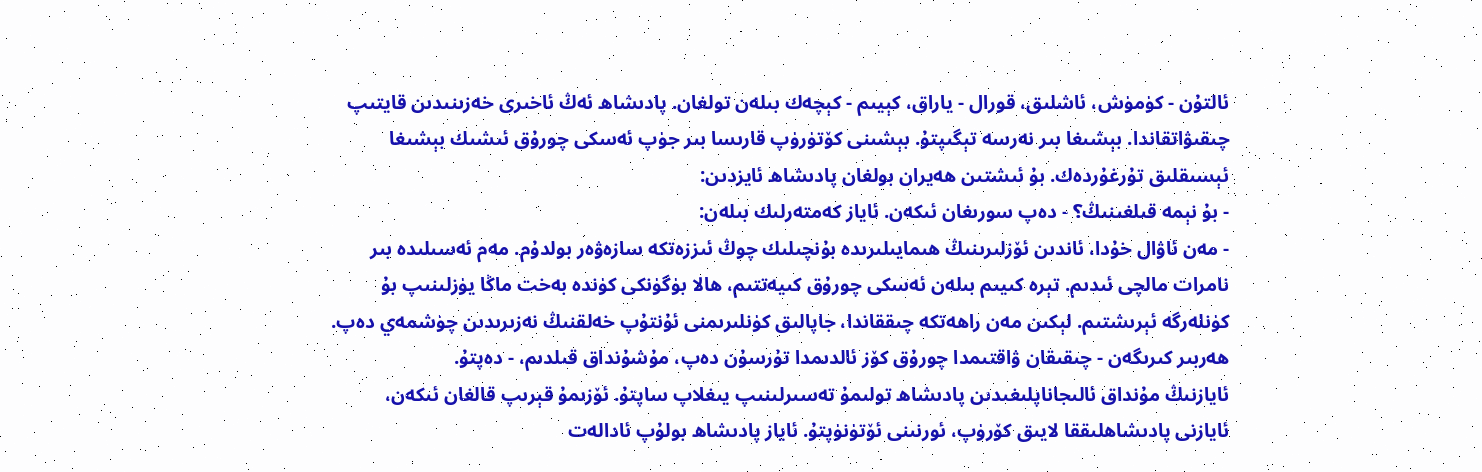ئالتۇن - كۈمۈش، ئاشلىق، قورال - ياراق، كېيىم - كېچەك بىلەن تولغان. پادىشاھ ئەڭ ئاخىرى خەزىنىدىن قايتىپ چىقىۋاتقاندا. بېشىغا بىر نەرسە تېگىپتۇ. بېشىنى كۆتۈرۈپ قارىسا بىر جۈپ ئەسكى چورۇق ئىشىك بېشىغا ئېسىقلىق تۇرغۇردەك. بۇ ئىشتىن ھەيران بولغان پادىشاھ ئايزدىن:
- بۇ نېمە قىلغىنىڭ؟ - دەپ سورىغان ئىكەن. ئاياز كەمتەرلىك بىلەن:
- مەن ئاۋال خۇدا، ئاندىن ئۆزلىرىنىڭ ھىمايىلىرىدە بۇنچىلىك چوڭ ئىززەتكە سازەۋەر بولدۇم. مەم ئەسىلىدە بىر نامرات مالچى ئىدىم. تېرە كىيىم بىلەن ئەسكى چورۇق كىيەتتىم، ھالا بۈگۈنكى كۈندە بەخت ماڭا يۈزلىنىپ بۇ كۈنلەرگە ئېرىشتىم. لېكىن مەن راھەتكە چىققاندا، جاپالىق كۈنلىرىمنى ئۇنتۇپ خەلقنىڭ نەزىرىدىن چۈشمەي دەپ. ھەربىر كىرىگەن - چىقىقان ۋاقتىمدا چورۇق كۆز ئالدىمدا تۇرسۇن دەپ، مۇشۇنداق قىلدىم، - دەپتۇ.
ئايازنىڭ مۇنداق ئالىجاناپلىغىدىن پادىشاھ تولىمۇ تەسىرلىنىپ يىغلاپ ساپتۇ. ئۆزىمۇ قېرىپ قالغان ئىكەن، ئايازنى پادىشاھلىققا لايىق كۆرۈپ، ئورنىنى ئۆتۈنۈپتۇ. ئاياز پادىشاھ بولۇپ ئادالەت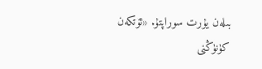بىلەن يۇرت سوراپتۇ. «ئۆتكەن كۈنۈڭنى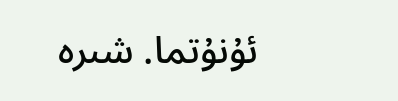ئۇنۇتما. شىرە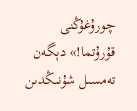چورۇغۇڭنى قۇرۇتما!» دېگەن تەمسىل شۇنىڭدىن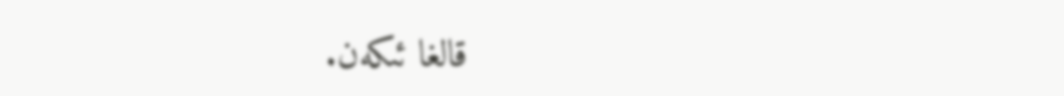قالغا ئىكەن.